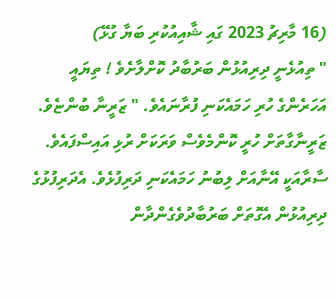(16 މާރިޗު 2023 ގައި ޝާއިއުކުރި ބަޔާ ގުޅޭ)
" ތިއުޅެނީ ދިރިއުޅުން ބަރުބާދު ކޮށްލާށެވެ ! ތިޔައީ އަހަރެންގެ ހުރި ހަމައެކަނި ފުރާނައެވެ. " ޒަރީނާ ބުންޏެވެ.
ޒަރީނާގާތަށް ހުރީ ކޮންމެވެސް ވަރަކަށް ރުޅި އައިސްފައެވެ. ސާރާއަކީ އޭނާއަށް ލިބުނު ހަމައެކަނި ދަރިފުޅެވެ. އެދަރިފުޅުގެ ދިރިއުޅުން އެގޮތަށް ބަރުބާދުވެގެންދާން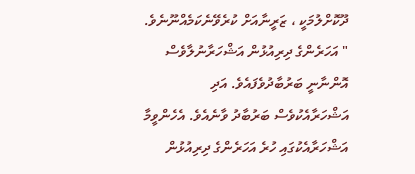ދޫކޮށްލުމަކީ ، ޒަރީނާއަށް ކުރެވޭނެކަމެއްނޫނެވެ.
" އަހަރެންގެ ދިރިއުޅުން އަޝްހަރާނުލާވެސް އޮންނާނީ ބަރުބާދުވެފައެވެ. އަދި އަޝްހަރާއެކުވެސް ބަރުބާދު ވާނެއެވެ. އެހެންވީމާ އަޝްހަރާއެކުގައި ހުރެ އަހަރެންގެ ދިރިއުޅުން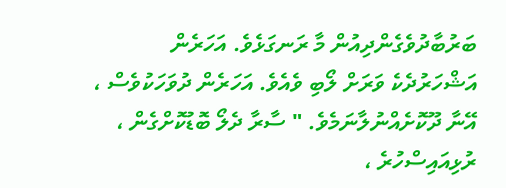ބަރުބާދުވެގެންދިއުން މާ ރަނގަޅެވެ. އަހަރެން އަޝްހަރުދެކެ ވަރަށް ލޯބި ވެއެވެ. އަހަރެން ދުވަހަކުވެސް ، އޭނާ ދޫކޮށެއްނުލާނަމެވެ. " ސާރާ ދެލޯ ބޮޑުކޮށްގެން ، ރުޅިއައިސްހުރެ ،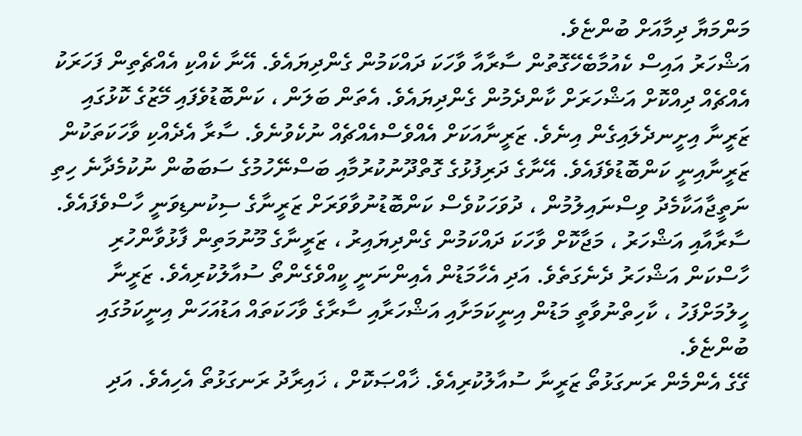މަންމަޔާ ދިމާއަށް ބުންޏެވެ.
އަޝްހަރު އައިސް ކެއުމާބެހޭގޮތުން ސާރާއާ ވާހަކަ ދައްކަމުން ގެންދިޔައެވެ. އޭނާ ކެއްކި އެއްޗެތިން ފަހަރަކު އެއްޗެއް ދިއްކޮށް އަޝްހަރަށް ކާންދެމުން ގެންދިޔައެވެ. އެތަން ބަލަން ، ކަންބޮޑުވެފައި މޭޒުގެ ކޮޅުގައި ޒަރީނާ އިށީނދެލައިގެން އިނެވެ. ޒަރީނާއަކަށް އެއްވެސްއެއްޗެއް ނުކެވުނެވެ. ސާރާ އެދެއްކި ވާހަކަތަކުން ޒަރީނާއިނީ ކަންބޮޑުވެފައެވެ. އޭނާގެ ދަރިފުޅުގެ ގޮތްދޫނުކުރުމާއި ބަސްނޭހުމުގެ ސަބަބުން ނުކުމެދާނެ ހިތި ނަތީޖާއަކާމެދު ވިސްނައިލުމުން ، ދުވަހަކުވެސް ކަންބޮޑުނުވާވަރަށް ޒަރީނާގެ ސިކުނޑިވަނީ ހާސްވެފައެވެ. ސާރާއާއި އަޝްހަރު ، މަޖާކޮށް ވާހަކަ ދައްކަމުން ގެންދިޔައިރު ، ޒަރީނާގެ މޫނުމަތިން ފާޅުވާންހުރި ހާސްކަން އަޝްހަރު ދެނެގަތެވެ. އަދި އެހާމަޑުން އެއިންނަނީ ކީއްވެގެންތޯ ސުއާލުކުރިއެވެ. ޒަރީނާ ހީލުމަށްފަހު ، ކާހިތްނުވާތީ މަޑުން އިނީކަމަށާއި އަޝްހަރާއި ސާރާގެ ވާހަކަތައް އަޑުއަހަން އިނީކަމުގައި ބުންޏެވެ.
ގޭގެ އެންމެން ރަނގަޅުތޯ ޒަރީނާ ސުއާލުކުރިއެވެ. ޚާއްޞަކޮށް ، ޚައިރާދު ރަނގަޅުތޯ އެހިއެވެ. އަދި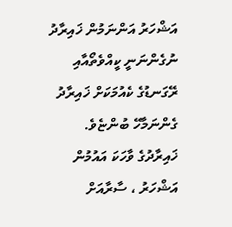އަޝްހަރު އަންނަމުން ޚައިރާދު ނުގެންނަނީ ކީއްވެތޯއާއި ރޭގަނޑުގެ ކެއުމަކަށް ޚައިރާދު ގެންނަމާހޭ ބުންޏެވެ. ޚައިރާދުގެ ވާހަކަ އައުމުން އަޝްހަރު ، ސާރާއަށް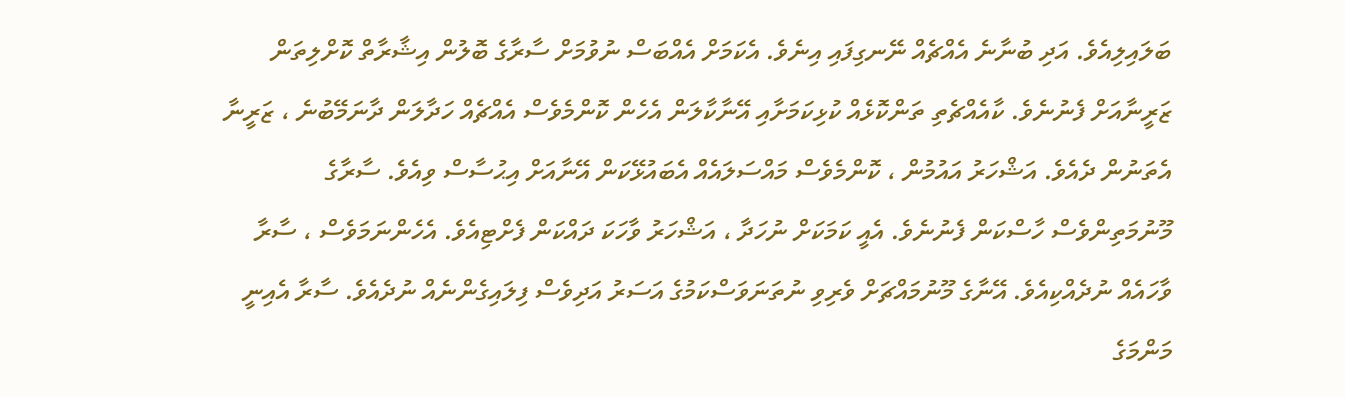ބަލައިލިއެވެ. އަދި ބުނާނެ އެއްޗެއް ނޭނގިފައި އިނެވެ. އެކަމަށް އެއްބަސް ނުވުމަށް ސާރާގެ ބޮލުން އިޝާރާތް ކޮށްލިތަން ޒަރީނާއަށް ފެނުނެވެ. ކާއެއްޗެތި ތަންކޮޅެއް ކުޅިކަމަށާއި އޭނާކާލަން އެހެން ކޮންމެވެސް އެއްޗެއް ހަދާލަން ދާނަމޭބުނެ ، ޒަރީނާ އެތަނުން ދެއެވެ. އަޝްހަރު އައުމުން ، ކޮންމެވެސް މައްސަލައެއް އެބައުޅޭކަން އޭނާއަށް އިޙުސާސް ވިއެވެ. ސާރާގެ މޫނުމަތިންވެސް ހާސްކަން ފެނުނެވެ. އެއީ ކަމަކަށް ނުހަދާ ، އަޝްހަރު ވާހަކަ ދައްކަން ފެށްޓިއެވެ. އެހެންނަމަވެސް ، ސާރާ ވާހައެއް ނުދެއްކިއެވެ. އޭނާގެ މޫނުމައްޗަށް ވެރިވި ނުތަނަވަސްކަމުގެ އަސަރު އަދިވެސް ފިލައިގެންނެއް ނުދެއެވެ. ސާރާ އެއިނީ މަންމަގެ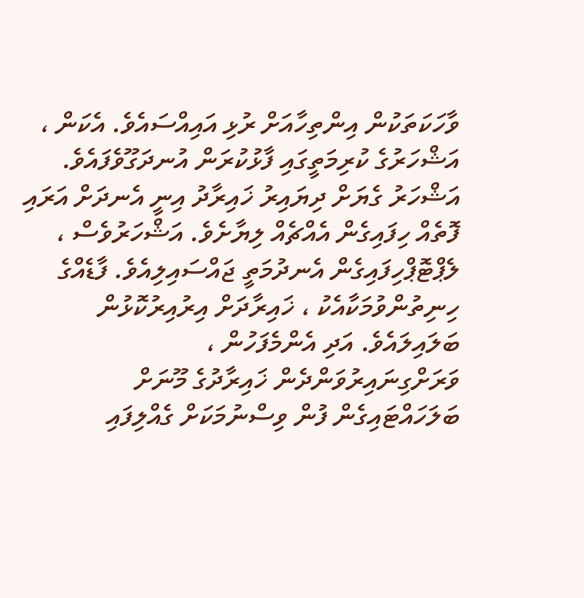ވާހަކަތަކުން އިންތިހާއަށް ރުޅި އައިއްސައެވެ. އެކަން ، އަޝްހަރުގެ ކުރިމަތީގައި ފާޅުކުރަން އުނދަގޫވެފައެވެ.
އަޝްހަރު ގެޔަށް ދިޔައިރު ޚައިރާދު އިނީ އެނދަށް އަރައި ފޮތެއް ހިފައިގެން އެއްޗެއް ލިޔާށެވެ. އަޝްހަރުވެސް ، ލެޕްޓޮޕްހިފައިގެން އެނދުމަތީ ޖައްސައިލިއެވެ. ފާޑެއްގެ ހިނިތުންވުމަކާއެކު ، ޚައިރާދަށް އިރުއިރުކޮޅުން ބަލައިލައެވެ. އަދި އެންމެފަހުން ، ވަރަށްގިނައިރުވަންދެން ޚައިރާދުގެ މޫނަށް ބަލަހައްޓައިގެން ފުން ވިސްނުމަކަށް ގެއްލިފައި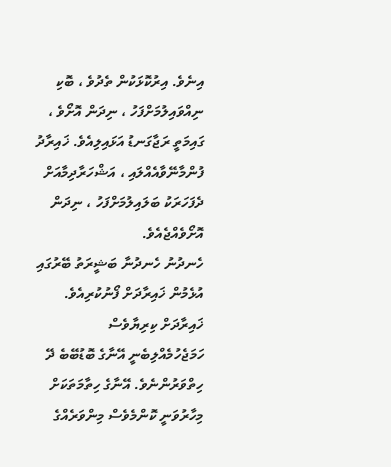އިނެވެ. އިރުކޮޅަކުން ތެދުވެ ، ބޮކި ނިއްވައިލުމަށްފަހު ، ނިދަން އޮށޯވެ ، ގައިމަތީ ރަޖާގަނޑު އަޅައިލިއެވެ. ޚައިރާދު ފުންމާނޭވާއެއްލައި ، އަޝްހަރާދިމާއަށް ދެފަހަރަކު ބަލައިލުމަށްފަހު ، ނިދަން އޮށޯވެއްޖެއެވެ.
ހެނދުނު ހެނދުނާ ބަޝީރަތު ބޭރުގައި އުޅެމުން ޚައިރާދަށް ފޯނުކުރިއެވެ. ޚައިރާދަށް ކިރިޔާވެސް ހަމަޖެހުމެއްލިބެނީ އޭނާގެ ބޮޑުބޭބެ ދޭ ހިތްވަރުންނެވެ. އޭނާގެ ހިތާމަތަކަށް މިހާރުވަނީ ކޮންމެވެސް މިންވަރެއްގެ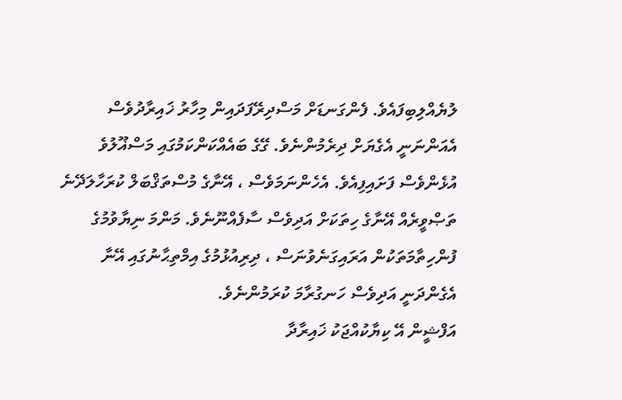ލުޔެއްލިބިފައެވެ. ފެންގަނޑަށް މަސްދިރޭފަދައިން މިހާރު ޚައިރާދުވެސް އެއަންނަނީ އެގެޔަށް ދިރެމުންނެވެ. ގޭގެ ބައެއްކަންކަމުގައި މަސްޣޫލުވެ އުޅެންވެސް ފަށައިފިއެވެ. އެހެންނަމަވެސް ، އޭނާގެ މުސްތަޤްބަލް ކުރަހާލަދޭނެ ތަޞްވީރެއް އޭނާގެ ހިތަކަށް އަދިވެސް ސާފެއްނޫނެވެ. މަންމަ ނިޔާވުމުގެ ފުންހިތާމަތަކުން އަރައިގަނެވުނަސް ، ދިރިއުޅުމުގެ އިމްތިޙާނުގައި އޭނާ އެގެންދަނީ އަދިވެސް ހަނގުރާމަ ކުރަމުންނެވެ.
އަފްޝީން އޭ ކިޔާކުއްޖަކު ޚައިރާދާ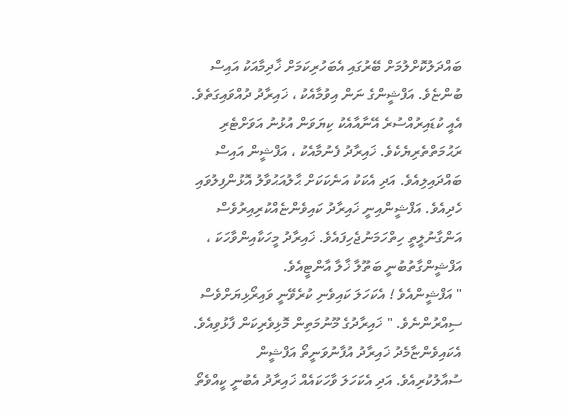ބައްދަލުކޮށްލުމަށް ބޭރުގައި އެބަހުރިކަމަށް ޚާދިމާއަކު އައިސް ބުންޏެވެ. އަފްޝީންގެ ނަން އިވުމާއެކު ، ޚައިރާދު ދުއްވައިގަތެވެ. އެއީ ކުޑައިރުއްސުރެ އޭނާއާއެކު ކިޔަވަން އުޅުނު އަވަށްޓެރި ރަޙުމަތްތެރިޔެކެވެ. ޚައިރާދު ފެނުމާއެކު ، އަފްޝީން އައިސް ބައްދައިލިއެވެ. އަދި އެކަކު އަނެކަކަށް ޙާލުއަޙުވާލު އޮޅުންފިލުވައި ހެދިއެވެ. އަފްޝީންއިނީ ޚައިރާދު ކައިވެންޏެއްކުރިއިރުވެސް އަންގާނުލީތީ ހިތްހަމަނުޖެހިފައެވެ. ޚައިރާދު މީހަކާއިންވާހަކަ ، އަފްޝީންގާތުބުނީ ބަތޫލާ ޚާލާ އާންޓީއެވެ.
" އަފްޝީންއެވެ ! އެކަހަލަ ކައިވެނި ކުރެވޭނީ ވައިރޯޅިޔަށްވެސް ސިއްރުންނެވެ. " ޚައިރާދުގެ މޫނުމަތިން މޮޅިވެރިކަން ފާޅުވިއެވެ.
އެކައިވެންޏާމެދު ޚައިރާދު އުފާނުވަނީތޯ އަފްޝީން ސުއާލުކުރިއެވެ. އަދި އެކަހަލަ ވާހަކައެއް ޚައިރާދު އެބުނީ ކީއްވެތޯ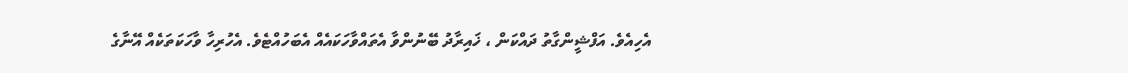އެހިއެވެ. އަފްޝީންގާތު ދައްކަން ، ޚައިރާދު ބޭނުންވާ އެތައްވާހަކައެއް އެބަހުއްޓެވެ. އެހުރިހާ ވާހަކަތަކެއް އޭނާގެ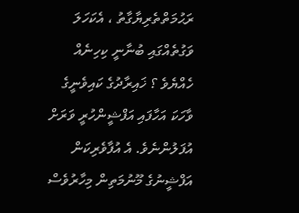ރަޙުމަތްތެރިޔާގާތު ، އެކަހަލަ ވަގުތެއްގައި ބުނާނީ ކިހިނެއް ހެއްޔެވެ ؟ ޚައިރާދުގެ ކައިވެނީގެ ވާހަކަ އަހާފައި އަފްޝީންހުރީ ވަރަށް އުފަލުންނެވެ. އެ އުފާވެރިކަން އަފްޝީނުގެ މޫނުމަތިން މިހާރުވެސް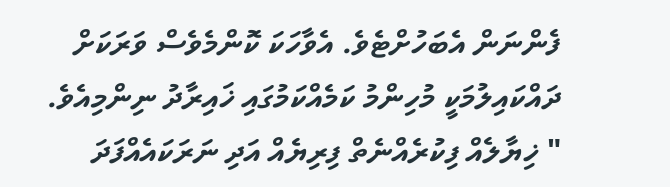ފެންނަން އެބަހުށްޓެވެ. އެވާހަކަ ކޮންމެވެސް ވަރަކަށް ދައްކައިލުމަކީ މުހިންމު ކަމެއްކަމުގައި ޚައިރާދު ނިންމިއެވެ.
" ޚިޔާލެއް ފިކުރެއްނެތް ފިރިޔެއް އަދި ނަރަކައެއްފަދަ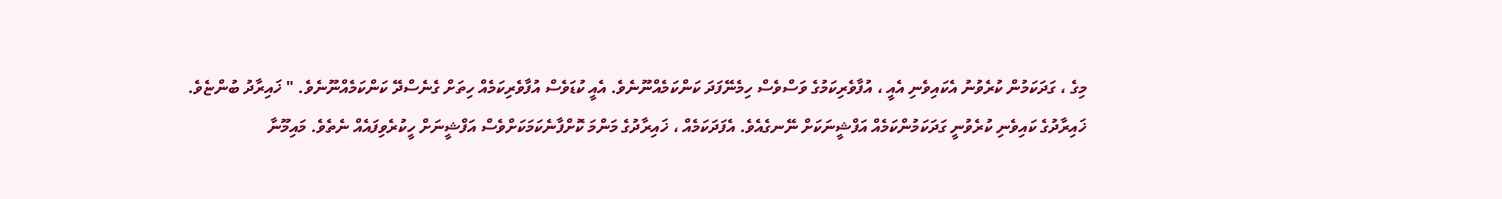މިގެ ، ގަދަކަމުން ކުރެވުނު އެކައިވެނި އެއީ ، އުފާވެރިކަމުގެ ވަސްވެސް ހިމެނޭފަދަ ކަންކަމެއްނޫނެވެ. އެއީ ކުޑަވެސް އުފާވެރިކަމެއް ހިތަށް ގެނެސްދޭ ކަންކަމެއްނޫނެވެ. " ޚައިރާދު ބުންޏެވެ.
ޚައިރާދުގެ ކައިވެނި ކުރެވުނީ ގަދަކަމުންކަމެއް އަފްޝީނަކަށް ނޭނގެއެވެ. އެފަދަކަމެއް ، ޚައިރާދުގެ މަންމަ ކޮށްފާނެކަމަކަށްވެސް އަފްޝީނަށް ހީކުރެވިފައެއް ނެތެވެ. މައިމޫނާ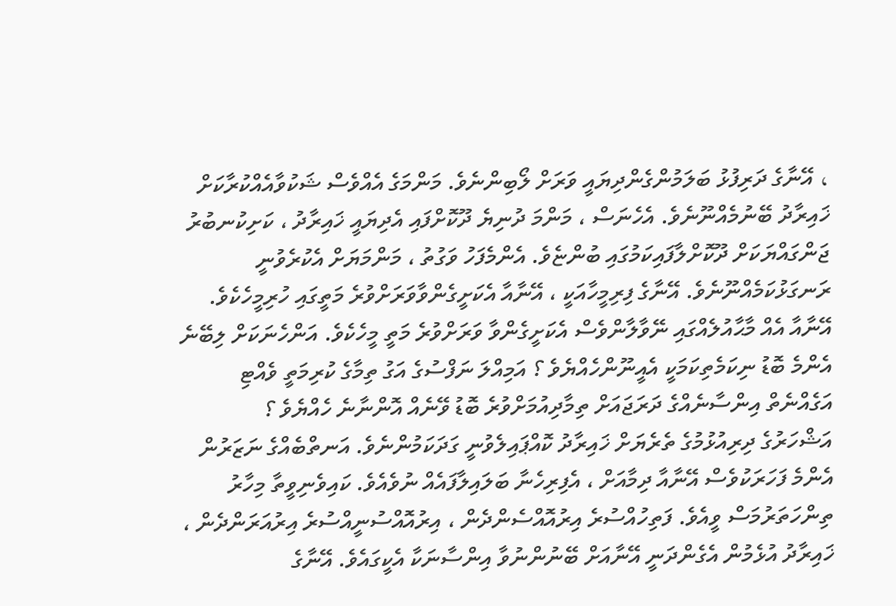، އޭނާގެ ދަރިފުޅު ބަލަމުންގެންދިޔައީ ވަރަށް ލޯބިންނެވެ. މަންމަގެ އެއްވެސް ޝަކުވާއެއްކުރާކަށް ޚައިރާދު ބޭނުމެއްނޫނެވެ. އެހެނަސް ، މަންމަ ދުނިޔެ ދޫކޮށްފައި އެދިޔައީ ޚައިރާދު ، ކަށިކުނބުރު ޖަންގައްޔަކަށް ދޫކޮށްލާފައިކަމުގައި ބުންޏެވެ. އެންމެފަހު ވަގުތު ، މަންމަޔަށް އެކުރެވުނީ ރަނގަޅުކަމެއްނޫނެވެ. އޭނާގެ ފިރިމީހާއަކީ ، އޭނާއާ އެކަށީގެންވާވަރަށްވުރެ މަތީގައި ހުރިމީހެކެވެ. އޭނާއާ އެއް މާޙާއުލެއްގައި ނޭވާލާންވެސް އެކަށީގެންވާ ވަރަށްވުރެ މަތީ މީހެކެވެ. އަންހެނަކަށް ލިބޭނެ އެންމެ ބޮޑު ނިކަމެތިކަމަކީ އެއީނޫންހެއްޔެވެ ؟ އަމިއްލަ ނަފްސުގެ އަގު ތިމާގެ ކުރިމަތީ ވެއްޓި އަގެއްނެތް އިންސާނެއްގެ ދަރަޖައަށް ތިމާދިއުމަށްވުރެ ބޮޑު ވޭނެއް އޮންނާނެ ހެއްޔެވެ ؟
އަޝްހަރުގެ ދިރިއުޅުމުގެ ތެރެޔަށް ޚައިރާދު ކޮއްޕައިލެވުނީ ގަދަކަމުންނެވެ. އަނތްބެއްގެ ނަޒަރުން އެންމެ ފަހަރަކުވެސް އޭނާއާ ދިމާއަށް ، އެފިރިހެނާ ބަލައިލާފައެއް ނުވެއެވެ. ކައިވެނިވީތާ މިހާރު ތިންހަތަރުމަސް ވީއެވެ. ފަތިހުއްސުރެ އިރުއޮއްސެންދެން ، އިރުއޮއްސުނީއްސުރެ އިރުއަރަންދެން ، ޚައިރާދު އުޅެމުން އެގެންދަނީ އޭނާއަށް ބޭނުންނުވާ އިންސާނަކާ އެކީގައެވެ. އޭނާގެ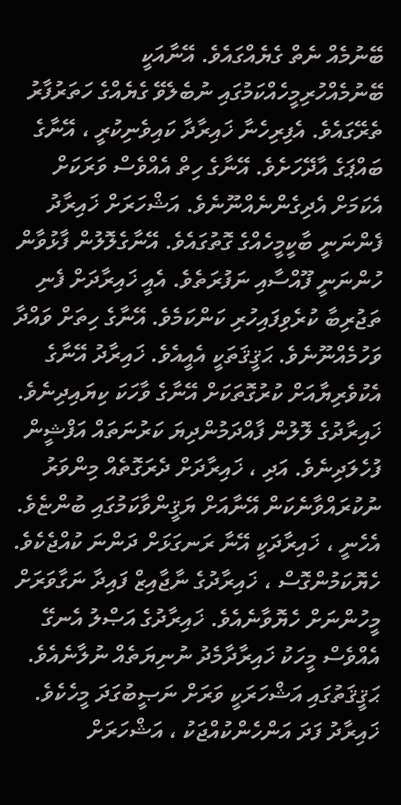ބޭނުމެއް ނެތް ގެޔެއްގައެވެ. އޭނާއަކީ ބޭނުމެއްހުރިމީހެއްކަމުގައި ނުބެލެވޭ ގެޔެއްގެ ހަތަރުފާރު ތެރޭގައެވެ. އެފިރިހެނާ ޚައިރާދާ ކައިވެނިކުރީ ، އޭނާގެ ބައްޕަގެ އާދޭހަށެވެ. އޭނާގެ ހިތް އެއްވެސް ވަރަކަށް އެކަމަށް އެދިގެންނެއްނޫނެވެ. އަޝްހަރަށް ޚައިރާދު ފެންނަނީ ބާކީމީހެއްގެ ގޮތުގައެވެ. އޭނާގެލޮލުން ފާޅުވާން ހުންނަނީ ފޫއްސާއި ނަފުރަތެވެ. އެއީ ޚައިރާދަށް ފެނި ތަޖުރިބާ ކުރެވިފައިހުރި ކަންކަމެވެ. އޭނާގެ ހިތަށް ވައްދާ ވަހުމެއްނޫނެވެ. ޙަޤީޤަތަކީ އެއީއެވެ. ޚައިރާދު އޭނާގެ އެކުވެރިޔާއަށް ކުރުގޮތަކަށް އޭނާގެ ވާހަކަ ކިޔައިދިނެވެ.
ޚައިރާދުގެ ލޮލުން ފާއްދަމުންދިޔަ ކަރުނަތައް އަފްޝީން ފުހެލަދިނެވެ. އަދި ، ޚައިރާދަށް ދެރަގޮތެއް މިންވަރު ނުކުރައްވާނެކަން އޭނާއަށް ޔަޤީންވާކަމުގައި ބުންޏެވެ. އެހެނީ ، ޚައިރާދަކީ އޭނާ ރަނގަޅަށް ދަންނަ ކުއްޖެކެވެ. ހެޔޮކަމުންގޮސް ، ޚައިރާދުގެ ނާޖާއިޒް ފައިދާ ނަގާވަރަށް މީހުންނަށް ހެޔޮވާނެއެވެ. ޚައިރާދުގެ އަޞްލު އެނގޭ އެއްވެސް މީހަކު ޚައިރާދާމެދު ނުނިޔަތެއް ނުލާނެއެވެ. ޙަޤީޤަތުގައި އަޝްހަރަކީ ވަރަށް ނަޞީބުގަދަ މީހެކެވެ. ޚައިރާދު ފަދަ އަންހެންކުއްޖަކު ، އަޝްހަރަށް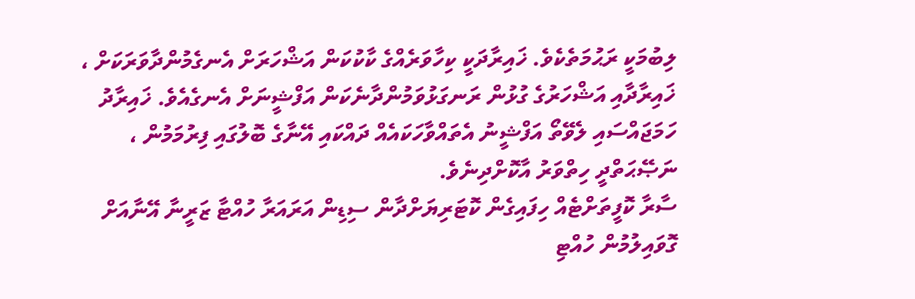ލިބުމަކީ ރަޙުމަތެކެވެ. ޚައިރާދަކީ ކިހާވަރެއްގެ ކާކުކަން އަޝްހަރަށް އެނގެމުންދާވަރަކަށް ، ޚައިރާދާއި އަޝްހަރުގެ ގުޅުން ރަނގަޅުވަމުންދާނެކަން އަފްޝީނަށް އެނގެއެވެ. ޚައިރާދު ހަމަޖައްސައި ލެވޭތޯ އަފްޝީނު އެތައްވާހަކައެއް ދައްކައި އޭނާގެ ބޮލުގައި ފިރުމަމުން ، ނަޞޭޙަތްދީ ހިތްވަރު އާކޮށްދިނެވެ.
ސާރާ ކޮފީތަށްޓެއް ހިފައިގެން ކޮޓަރިޔަށްދާން ސިޑިން އަރައަރާ ހުއްޓާ ޒަރީނާ އޭނާއަށް ގޮވައިލުމުން ހުއްޓި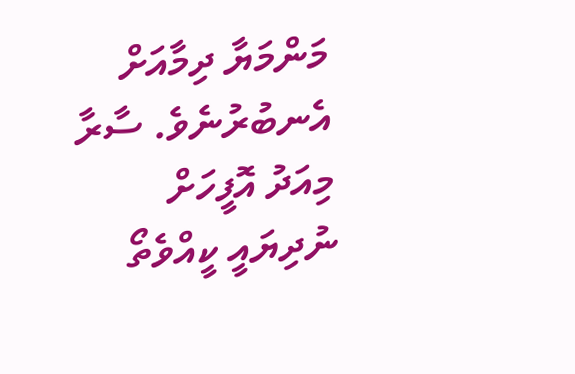މަންމަޔާ ދިމާއަށް އެނބުރުނެވެ. ސާރާ މިއަދު އޮފީހަށް ނުދިޔައީ ކީއްވެތޯ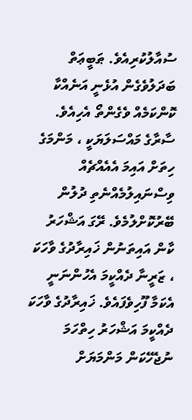ސުއާލުކުރިއެވެ. ޠަބީޢަތް ބަދަލުވެގެން އުޅެނީ އަނެއްކާ ކޮންކަމެއް ވެގެންތޯ އެހިއެވެ. ސާރާގެ މައްސަލަޔަކީ ، މަންމަގެ ހިތަށް އައިމަ އެއެއްޗެއް ވިސްނައިލުމެއްނެތި ދުލުން ބޭރުކޮށްލުމެވެ. ރޭގަ އަޝްހަރު ކާން އައިތަނުން ޚައިރާދުގެ ވާހަކަ ، ޒަރީނާ ދެއްކީމަ އެހުންނަނީ އެކަމާ ފޫހިވެފައެވެ. ޚައިރާދުގެ ވާހަކަ ދެއްކީމަ އަޝްހަރު ހިތްހަމަ ނުޖެހޭކަން މަންމަޔަށް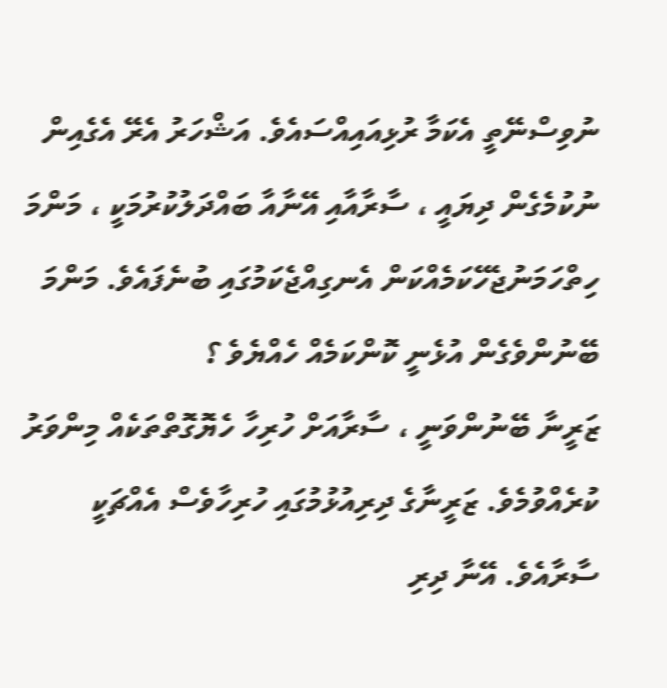ނުވިސްނޭތީ އެކަމާ ރުޅިއައިއްސައެވެ. އަޝްހަރު އެރޭ އެގެއިން ނުކުމެގެން ދިޔައީ ، ސާރާއާއި އޭނާއާ ބައްދަލުކުރުމަކީ ، މަންމަ ހިތްހަމަނުޖެހޭކަމެއްކަން އެނގިއްޖެކަމުގައި ބުނެފައެވެ. މަންމަ ބޭނުންވެގެން އުޅެނީ ކޮންކަމެއް ހެއްޔެވެ ؟
ޒަރީނާ ބޭނުންވަނީ ، ސާރާއަށް ހުރިހާ ހެޔޮގޮތްތަކެއް މިންވަރު ކުރެއްވުމެވެ. ޒަރީނާގެ ދިރިއުޅުމުގައި ހުރިހާވެސް އެއްޗަކީ ސާރާއެވެ. އޭނާ ދިރި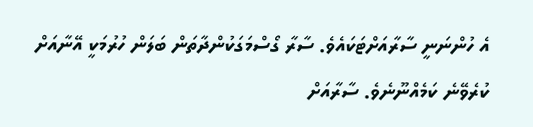އެ ހުންނަނީ ސާރާއަށްޓަކައެވެ. ސާރާ ގޯސްމަގަކުންދާތަން ބަލަން ހުރުމަކީ އޭނާއަށް ކުރެވޭނެ ކަމެއްނޫނެވެ. ސާރާއަށް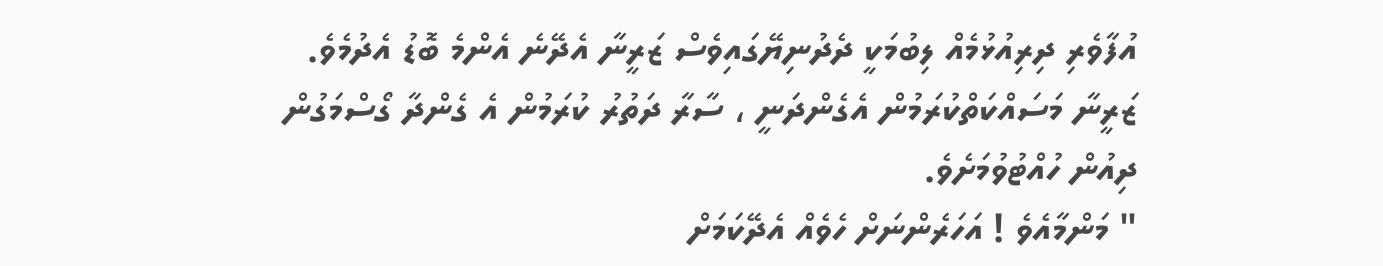އުފާވެރި ދިރިއުޅުމެއް ލިބުމަކީ ދެދުނިޔޭގައިވެސް ޒަރީނާ އެދޭނެ އެންމެ ބޮޑު އެދުމެވެ. ޒަރީނާ މަސައްކަތްކުރަމުން އެގެންދަނީ ، ސާރާ ދަތުރު ކުރަމުން އެ ގެންދާ ގޯސްމަގުން ދިއުން ހުއްޓުވުމަށެވެ.
" މަންމާއެވެ ! އަހަރެންނަށް ހެވެއް އެދޭކަމަށް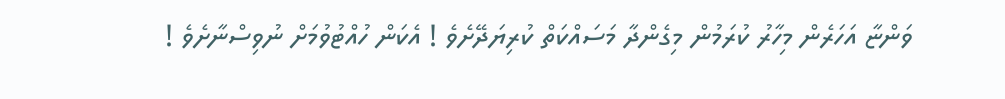ވަންޏާ އަހަރެން މިހާރު ކުރަމުން މިގެންދާ މަސައްކަތް ކުރިޔަދޭށެވެ ! އެކަން ހުއްޓުވުމަށް ނުވިސްނާށެވެ !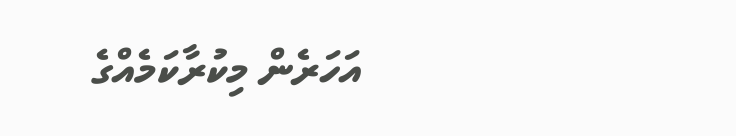އަހަރެން މިކުރާކަމެއްގެ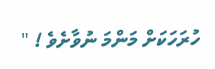ހުރަހަކަށް މަންމަ ނުވާށެވެ ! "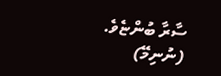ސާރާ ބުންޏެވެ.
(ނުނިމޭ)